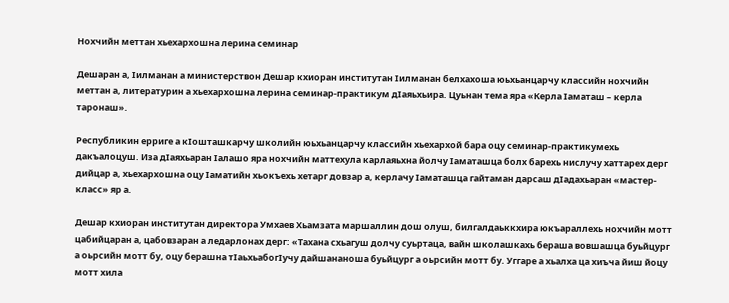Нохчийн меттан хьехархошна лерина семинар

Дешаран а, Iилманан а министерствон Дешар кхиоран институтан Iилманан белхахоша юьхьанцарчу классийн нохчийн меттан а, литературин а хьехархошна лерина семинар-практикум дIаяьхьира. Цуьнан тема яра «Керла Iаматаш – керла таронаш».

Республикин ерриге а кIошташкарчу школийн юьхьанцарчу классийн хьехархой бара оцу семинар-практикумехь дакъалоцуш. Иза дIаяхьаран Iалашо яра нохчийн маттехула карлаяьхна йолчу Iаматашца болх барехь нислучу хаттарех дерг дийцар а, хьехархошна оцу Iаматийн хьокъехь хетарг довзар а, керлачу Iаматашца гайтаман дарсаш дIадахьаран «мастер-класс» яр а.

Дешар кхиоран институтан директора Умхаев Хьамзата маршаллин дош олуш, билгалдаьккхира юкъараллехь нохчийн мотт цабийцаран а, цабовзаран а ледарлонах дерг: «Тахана схьагуш долчу суьртаца, вайн школашкахь бераша вовшашца буьйцург а оьрсийн мотт бу, оцу берашна тIаьхьабогIучу дайшананоша буьйцург а оьрсийн мотт бу. Уггаре а хьалха ца хиъча йиш йоцу мотт хила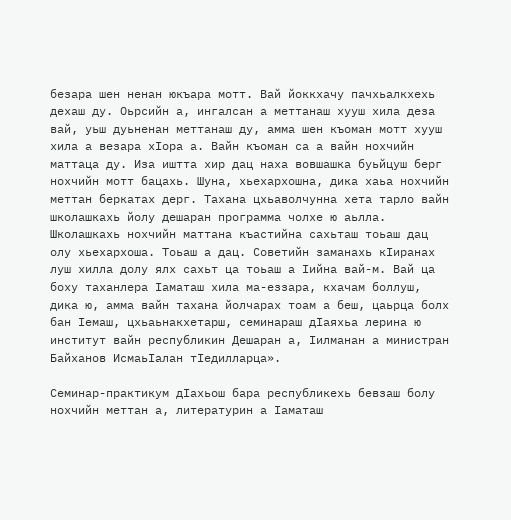безара шен ненан юкъара мотт. Вай йоккхачу пачхьалкхехь дехаш ду. Оьрсийн а, ингалсан а меттанаш хууш хила деза вай, уьш дуьненан меттанаш ду, амма шен къоман мотт хууш хила а везара хIора а. Вайн къоман са а вайн нохчийн маттаца ду. Иза иштта хир дац наха вовшашка буьйцуш берг нохчийн мотт бацахь. Шуна, хьехархошна, дика хаьа нохчийн меттан беркатах дерг. Тахана цхьаволчунна хета тарло вайн школашкахь йолу дешаран программа чолхе ю аьлла. Школашкахь нохчийн маттана къастийна сахьташ тоьаш дац олу хьехархоша. Тоьаш а дац. Советийн заманахь кIиранах луш хилла долу ялх сахьт ца тоьаш а Iийна вай-м. Вай ца боху таханлера Iаматаш хила ма-еззара, кхачам боллуш, дика ю, амма вайн тахана йолчарах тоам а беш, цаьрца болх бан Iемаш, цхьаьнакхетарш, семинараш дIаяхьа лерина ю институт вайн республикин Дешаран а, Iилманан а министран Байханов ИсмаьIалан тIедилларца».

Семинар-практикум дIахьош бара республикехь бевзаш болу нохчийн меттан а, литературин а Iаматаш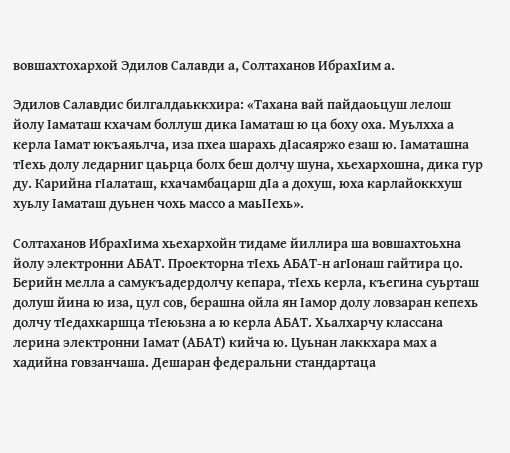вовшахтохархой Эдилов Салавди а, Солтаханов ИбрахIим а.

Эдилов Салавдис билгалдаьккхира: «Тахана вай пайдаоьцуш лелош йолу Iаматаш кхачам боллуш дика Iаматаш ю ца боху оха. Муьлхха а керла Iамат юкъаяьлча, иза пхеа шарахь дIасаяржо езаш ю. Iаматашна тIехь долу ледарниг цаьрца болх беш долчу шуна, хьехархошна, дика гур ду. Карийна гIалаташ, кхачамбацарш дIа а дохуш, юха карлайоккхуш хуьлу Iаматаш дуьнен чохь массо а маьIIехь».

Солтаханов ИбрахIима хьехархойн тидаме йиллира ша вовшахтоьхна йолу электронни АБАТ. Проекторна тIехь АБАТ-н агIонаш гайтира цо. Берийн мелла а самукъадердолчу кепара, тIехь керла, къегина суьрташ долуш йина ю иза, цул сов, берашна ойла ян Iамор долу ловзаран кепехь долчу тIедахкаршца тIеюьзна а ю керла АБАТ. Хьалхарчу классана лерина электронни Iамат (АБАТ) кийча ю. Цуьнан лаккхара мах а хадийна говзанчаша. Дешаран федеральни стандартаца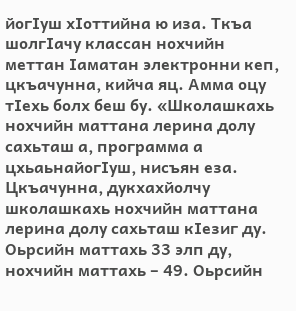йогIуш хIоттийна ю иза. Ткъа шолгIачу классан нохчийн меттан Iаматан электронни кеп, цкъачунна, кийча яц. Амма оцу тIехь болх беш бу. «Школашкахь нохчийн маттана лерина долу сахьташ а, программа а цхьаьнайогIуш, нисъян еза. Цкъачунна, дукхахйолчу школашкахь нохчийн маттана лерина долу сахьташ кIезиг ду. Оьрсийн маттахь 33 элп ду, нохчийн маттахь – 49. Оьрсийн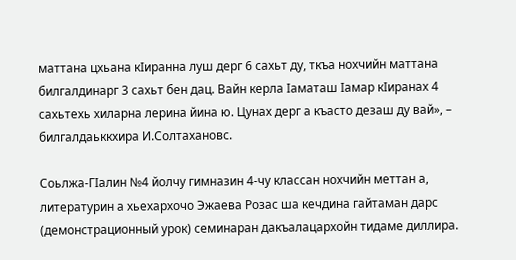маттана цхьана кIиранна луш дерг 6 сахьт ду, ткъа нохчийн маттана билгалдинарг 3 сахьт бен дац. Вайн керла Iаматаш Iамар кIиранах 4 сахьтехь хиларна лерина йина ю. Цунах дерг а къасто дезаш ду вай», – билгалдаьккхира И.Солтахановс.

Соьлжа-ГIалин №4 йолчу гимназин 4-чу классан нохчийн меттан а, литературин а хьехархочо Эжаева Розас ша кечдина гайтаман дарс (демонстрационный урок) семинаран дакъалацархойн тидаме диллира.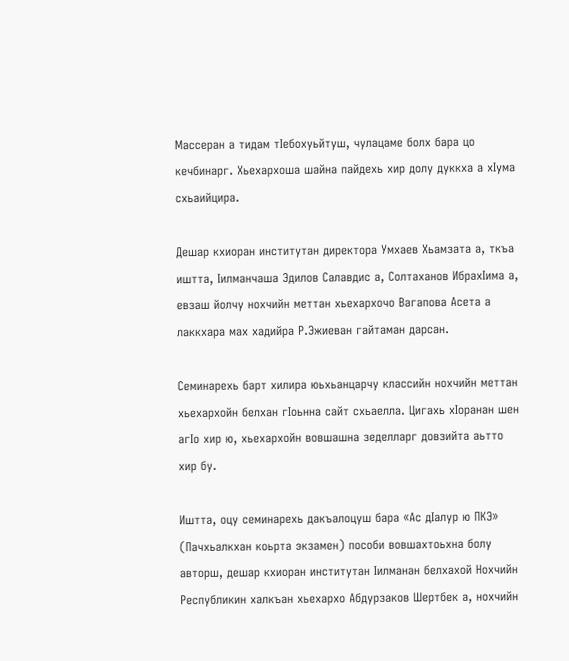Массеран а тидам тIебохуьйтуш, чулацаме болх бара цо кечбинарг. Хьехархоша шайна пайдехь хир долу дуккха а хIума схьаийцира.

Дешар кхиоран институтан директора Умхаев Хьамзата а, ткъа иштта, Iилманчаша Эдилов Салавдис а, Солтаханов ИбрахIима а, евзаш йолчу нохчийн меттан хьехархочо Вагапова Асета а лаккхара мах хадийра Р.Эжиеван гайтаман дарсан.

Семинарехь барт хилира юьхьанцарчу классийн нохчийн меттан хьехархойн белхан гIоьнна сайт схьаелла. Цигахь хIоранан шен агIо хир ю, хьехархойн вовшашна зеделларг довзийта аьтто хир бу.

Иштта, оцу семинарехь дакъалоцуш бара «Ас дIалур ю ПКЭ» (Пачхьалкхан коьрта экзамен) пособи вовшахтоьхна болу авторш, дешар кхиоран институтан Iилманан белхахой Нохчийн Республикин халкъан хьехархо Абдурзаков Шертбек а, нохчийн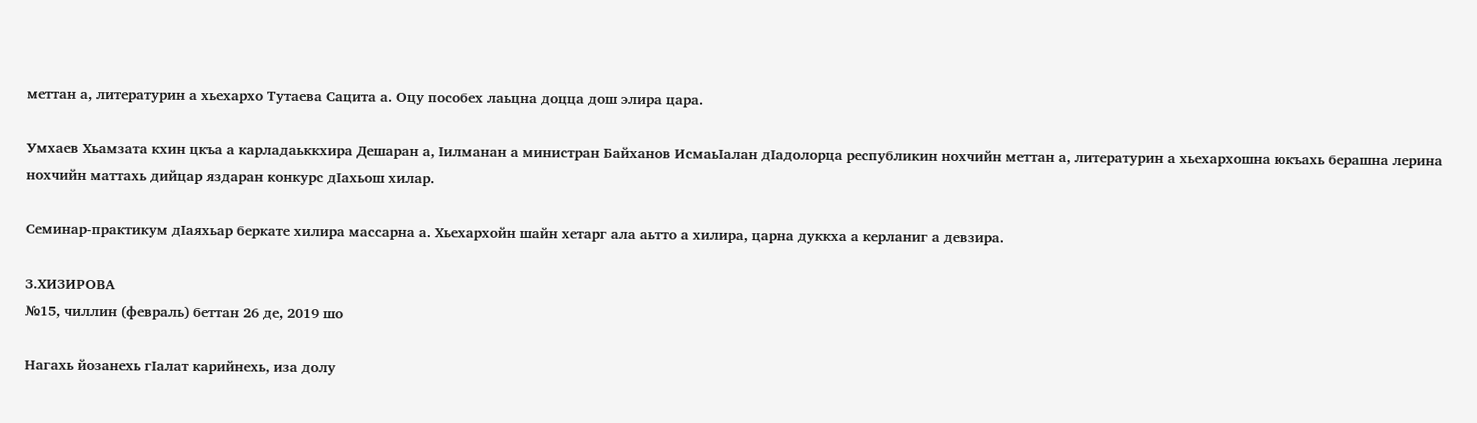меттан а, литературин а хьехархо Тутаева Сацита а. Оцу пособех лаьцна доцца дош элира цара.

Умхаев Хьамзата кхин цкъа а карладаьккхира Дешаран а, Iилманан а министран Байханов ИсмаьIалан дIадолорца республикин нохчийн меттан а, литературин а хьехархошна юкъахь берашна лерина нохчийн маттахь дийцар яздаран конкурс дIахьош хилар.

Семинар-практикум дIаяхьар беркате хилира массарна а. Хьехархойн шайн хетарг ала аьтто а хилира, царна дуккха а керланиг а девзира.

З.ХИЗИРОВА
№15, чиллин (февраль) беттан 26 де, 2019 шо

Нагахь йозанехь гIалат карийнехь, иза долу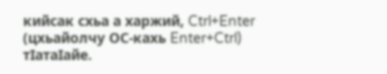кийсак схьа а харжий, Ctrl+Enter (цхьайолчу ОС-кахь Enter+Ctrl) тIатаIайе.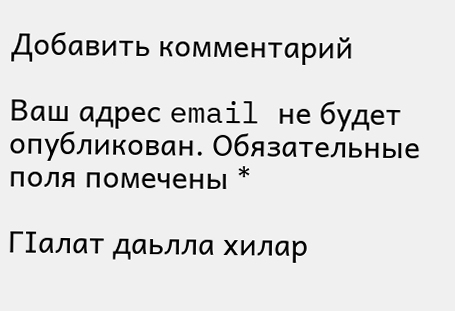Добавить комментарий

Ваш адрес email не будет опубликован. Обязательные поля помечены *

ГIалат даьлла хилар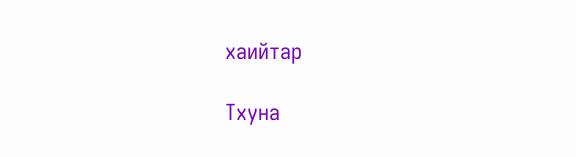хаийтар

Тхуна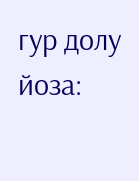гур долу йоза: